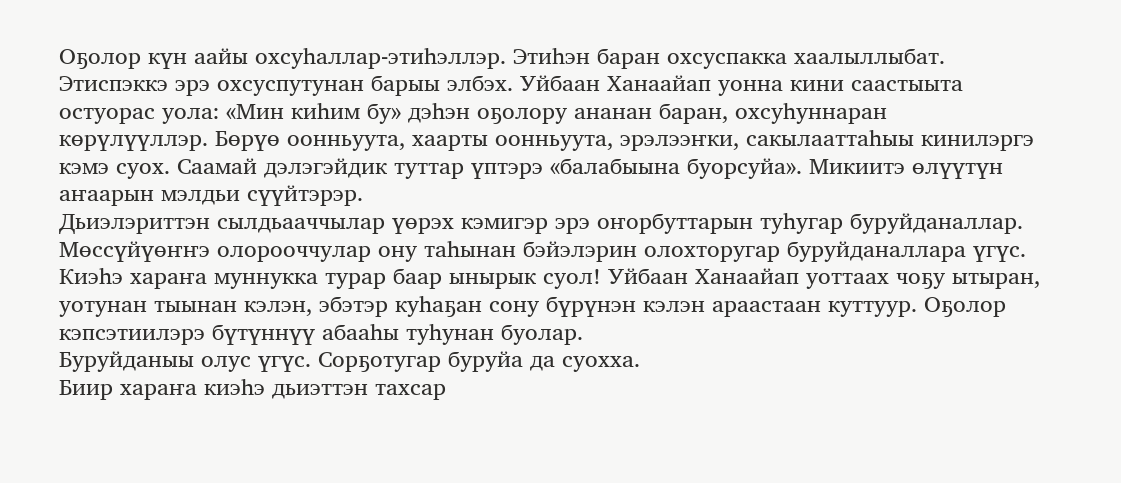Оҕолор күн аайы охсуһаллар-этиһэллэр. Этиһэн баран охсуспакка хаалыллыбат. Этиспэккэ эрэ охсуспутунан барыы элбэх. Уйбаан Ханаайап уонна кини саастыыта остуорас уола: «Мин киһим бу» дэһэн оҕолору ананан баран, охсуһуннаран көрүлүүллэр. Бөрүө оонньуута, хаарты оонньуута, эрэлээҥки, сакылааттаһыы кинилэргэ кэмэ суох. Саамай дэлэгэйдик туттар үптэрэ «балабыына буорсуйа». Микиитэ өлүүтүн аҥаарын мэлдьи сүүйтэрэр.
Дьиэлэриттэн сылдьааччылар үөрэх кэмигэр эрэ оҥорбуттарын туһугар буруйданаллар. Мөссүйүөҥҥэ олорооччулар ону таһынан бэйэлэрин олохторугар буруйданаллара үгүс. Киэһэ хараҥа муннукка турар баар ынырык суол! Уйбаан Ханаайап уоттаах чоҕу ытыран, уотунан тыынан кэлэн, эбэтэр куһаҕан сону бүрүнэн кэлэн араастаан куттуур. Оҕолор кэпсэтиилэрэ бүтүннүү абааһы туһунан буолар.
Буруйданыы олус үгүс. Сорҕотугар буруйа да суохха.
Биир хараҥа киэһэ дьиэттэн тахсар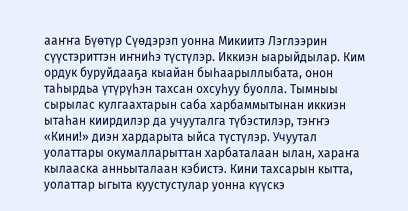ааҥҥа Бүөтүр Сүөдэрэп уонна Микиитэ Лэглээрин сүүстэриттэн иҥниһэ түстүлэр. Иккиэн ыарыйдылар. Ким ордук буруйдааҕа кыайан быһаарыллыбата, онон таһырдьа үтүрүһэн тахсан охсуһуу буолла. Тымныы сырылас кулгаахтарын саба харбаммытынан иккиэн ытаһан киирдилэр да учууталга түбэстилэр, тэҥҥэ «Кини!» диэн хардарыта ыйса түстүлэр. Учуутал уолаттары окумалларыттан харбаталаан ылан, хараҥа кылааска анньыталаан кэбистэ. Кини тахсарын кытта, уолаттар ыгыта куустустулар уонна күүскэ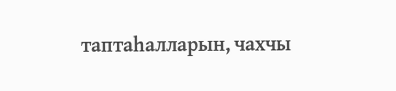таптаһалларын, чахчы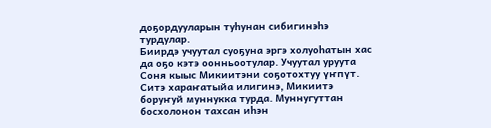доҕордууларын туһунан сибигинэһэ турдулар.
Биирдэ учуутал суоҕуна эргэ холуоһатын хас да оҕо кэтэ оонньоотулар. Учуутал уруута Соня кыыс Микиитэни соҕотохтуу үҥпүт. Ситэ хараҥатыйа илигинэ, Микиитэ боруҥуй муннукка турда. Муннугуттан босхолонон тахсан иһэн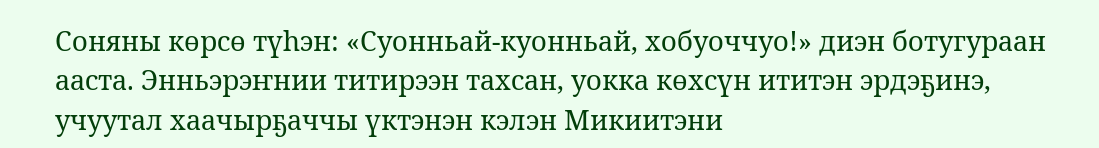Соняны көрсө түһэн: «Суонньай-куонньай, хобуоччуо!» диэн ботугураан ааста. Энньэрэҥнии титирээн тахсан, уокка көхсүн ититэн эрдэҕинэ, учуутал хаачырҕаччы үктэнэн кэлэн Микиитэни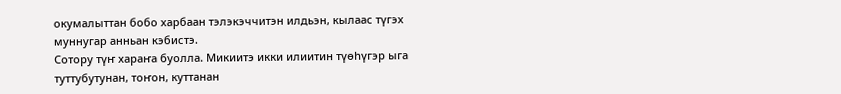окумалыттан бобо харбаан тэлэкэччитэн илдьэн, кылаас түгэх муннугар анньан кэбистэ.
Сотору түҥ хараҥа буолла. Микиитэ икки илиитин түөһүгэр ыга туттубутунан, тоҥон, куттанан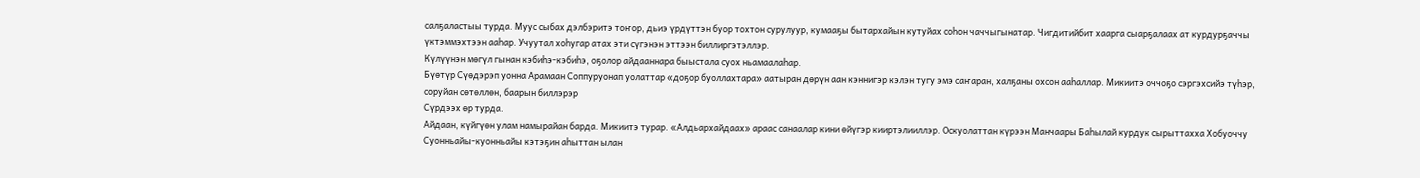салҕаластыы турда. Муус сыбах дэлбэритэ тоҥор, дьиэ үрдүттэн буор тохтон сурулуур, кумааҕы бытархайын кутуйах соһон чаччыгынатар. Чигдитийбит хаарга сыарҕалаах ат курдурҕаччы үктэммэхтээн ааһар. Учуутал хоһугар атах эти сүгэнэн эттээн биллиргэтэллэр.
Күлүүнэн мөгүл гынан кэбиһэ-кэбиһэ, оҕолор айдааннара быыстала суох ньамаалаһар.
Бүөтүр Сүөдэрэп уонна Арамаан Соппуруонап уолаттар «доҕор буоллахтара» аатыран дөрүн аан кэннигэр кэлэн тугу эмэ саҥаран, халҕаны охсон ааһаллар. Микиитэ оччоҕо сэргэхсийэ түһэр, соруйан сөтөллөн, баарын биллэрэр
Сүрдээх өр турда.
Айдаан, күйгүөн улам намырайан барда. Микиитэ турар. «Алдьархайдаах» араас санаалар кини өйүгэр кииртэлииллэр. Оскуолаттан күрээн Манчаары Баһылай курдук сырыттахха Хобуоччу Суонньайы-куонньайы кэтэҕин аһыттан ылан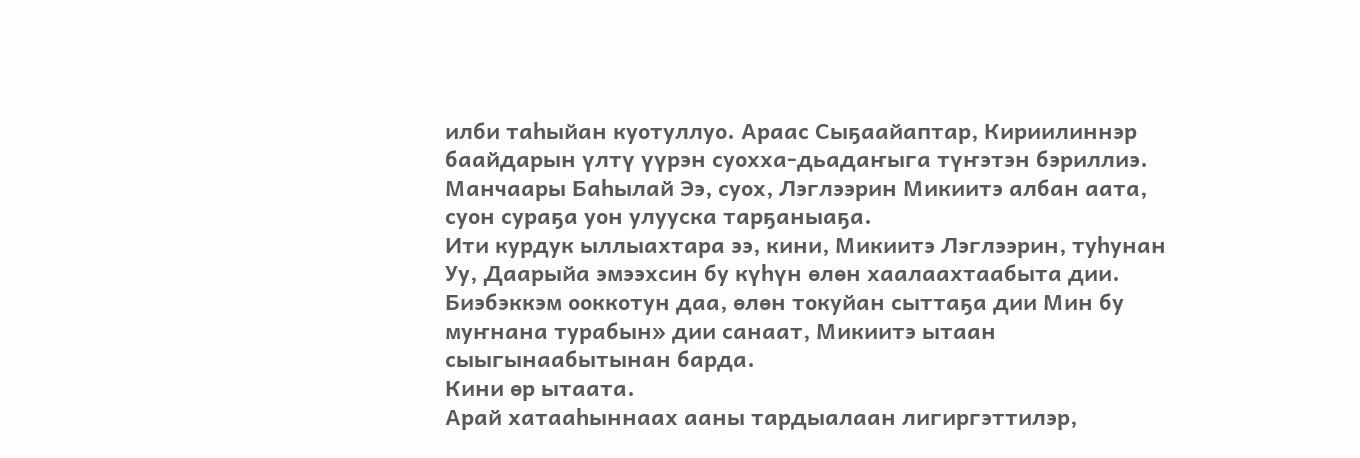илби таһыйан куотуллуо. Араас Сыҕаайаптар, Кириилиннэр баайдарын үлтү үүрэн суохха-дьадаҥыга түҥэтэн бэриллиэ. Манчаары Баһылай Ээ, суох, Лэглээрин Микиитэ албан аата, суон сураҕа уон улууска тарҕаныаҕа.
Ити курдук ыллыахтара ээ, кини, Микиитэ Лэглээрин, туһунан Уу, Даарыйа эмээхсин бу күһүн өлөн хаалаахтаабыта дии. Биэбэккэм ооккотун даа, өлөн токуйан сыттаҕа дии Мин бу муҥнана турабын» дии санаат, Микиитэ ытаан сыыгынаабытынан барда.
Кини өр ытаата.
Арай хатааһыннаах ааны тардыалаан лигиргэттилэр,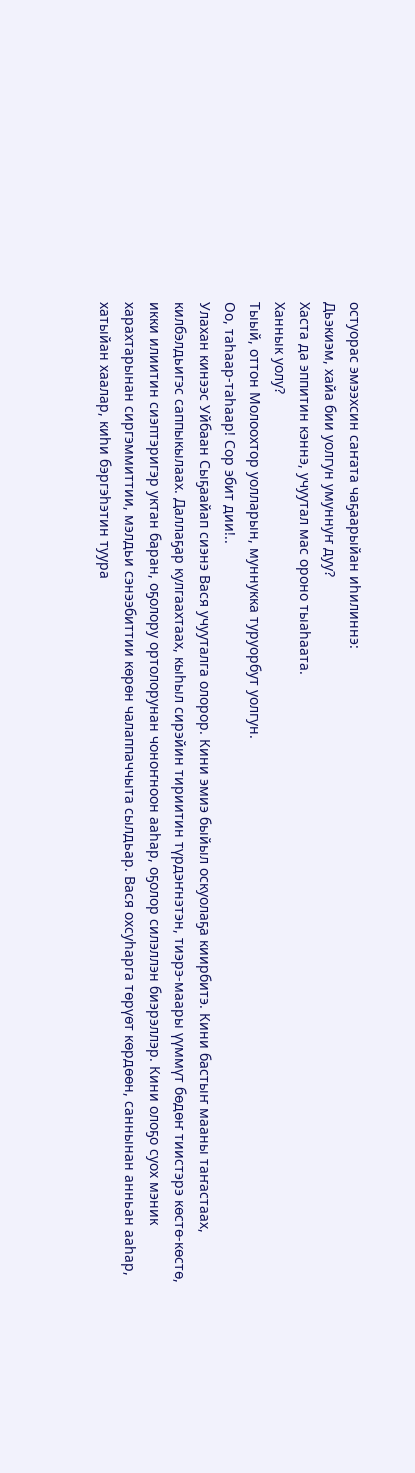остуорас эмээхсин саҥата чаҕаарыйан иһилиннэ:
Дьэкиэм, хайа бии уолгун умуннуҥ дуу?
Хаста да эппитин кэннэ, учуутал мас ороно тыаһаата.
Ханнык уолу?
Тыый, оттон Молоохтор уолларын, муннукка туруорбут уолгун.
Оо, таһаар-таһаар! Сор эбит дии!..
Улахан кинээс Уйбаан Сыҕаайап сиэнэ Вася учууталга олорор. Кини эмиэ быйыл оскуолаҕа киирбитэ. Кини бастыҥ мааны таҥастаах, килбэлдьигэс саппыкылаах. Даллаҕар кулгаахтаах, кыһыл сирэйин тириитин түрдэҥнэтэн, тиэрэ-маары үүммүт бөдөҥ тиистэрэ көстө-көстө, икки илиитин сиэптэригэр уктан баран, оҕолору ортолорунан чоноҥноон ааһар, оҕолор силэллэн биэрэллэр. Кини олоҕо суох мэник харахтарынан сиргэммиттии, мэлдьи сэнээбиттии көрөн чалаппаччыта сылдьар. Вася охсуһарга төрүөт көрдөөн, саннынан анньан ааһар, хатыйан хаалар, киһи бэргэһэтин туура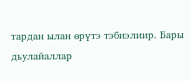тардан ылан өрүтэ тэбиэлиир. Бары дьулайаллар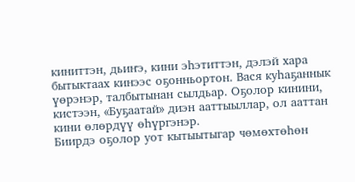киниттэн, дьиҥэ, кини эһэтиттэн, дэлэй хара бытыктаах кинээс оҕонньортон. Вася куһаҕаннык үөрэнэр, талбытынан сылдьар. Оҕолор кинини, кистээн, «Буҕаатай» диэн ааттыыллар, ол ааттан кини өлөрдүү өһүргэнэр.
Биирдэ оҕолор уот кытыытыгар чөмөхтөһөн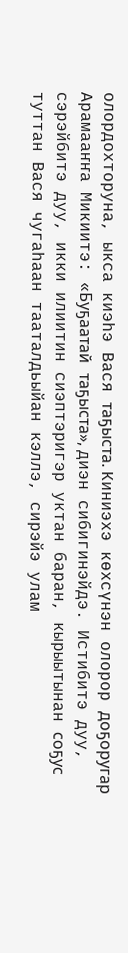олордохторуна, ыкса киэһэ Вася таҕыста. Киниэхэ көхсүнэн олорор доҕоругар Арамааҥҥа Микиитэ: «Буҕаатай таҕыста», диэн сибигинэйдэ. Истибитэ дуу, сэрэйбитэ дуу, икки илиитин сиэптэригэр уктан баран, кырыытынан соҕус туттан Вася чугаһаан тааталдьыйан кэллэ, сирэйэ улам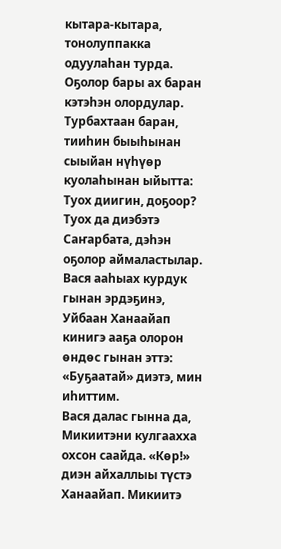кытара-кытара, тонолуппакка одуулаһан турда. Оҕолор бары ах баран кэтэһэн олордулар. Турбахтаан баран, тииһин быыһынан сыыйан нүһүөр куолаһынан ыйытта:
Туох диигин, доҕоор?
Туох да диэбэтэ Саҥарбата, дэһэн оҕолор аймаластылар.
Вася ааһыах курдук гынан эрдэҕинэ, Уйбаан Ханаайап кинигэ ааҕа олорон өндөс гынан эттэ:
«Буҕаатай» диэтэ, мин иһиттим.
Вася далас гынна да, Микиитэни кулгаахха охсон саайда. «Көр!» диэн айхаллыы түстэ Ханаайап. Микиитэ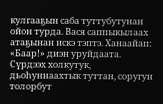кулгааҕын саба туттубутунан ойон турда. Вася саппыкылаах атаҕынан искэ тэптэ. Ханаайап: «Баар!» диэн уруйдаата. Сүрдээх холкутук, дьоһуннаахтык туттан, соругун толорбут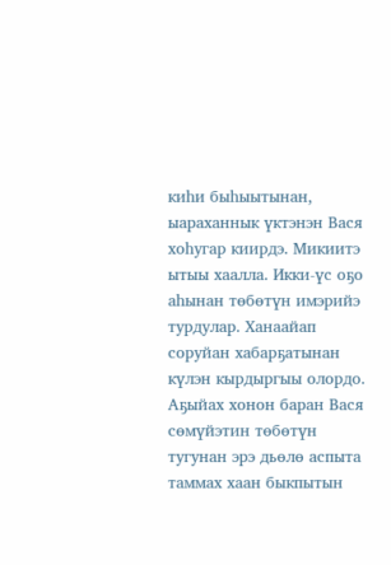киһи быһыытынан, ыараханнык үктэнэн Вася хоһугар киирдэ. Микиитэ ытыы хаалла. Икки-үс оҕо аһынан төбөтүн имэрийэ турдулар. Ханаайап соруйан хабарҕатынан күлэн кырдыргыы олордо.
Аҕыйах хонон баран Вася сөмүйэтин төбөтүн тугунан эрэ дьөлө аспыта таммах хаан быкпытын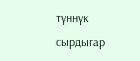түннүк сырдыгар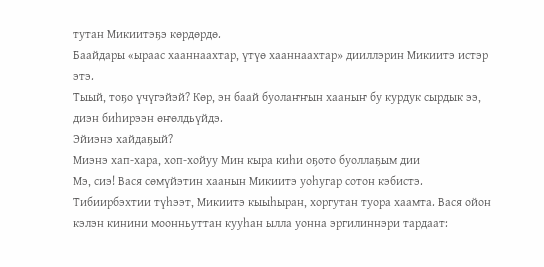тутан Микиитэҕэ көрдөрдө.
Баайдары «ыраас хааннаахтар, үтүө хааннаахтар» дииллэрин Микиитэ истэр этэ.
Тыый, тоҕо үчүгэйэй? Көр, эн баай буолаҥҥын хааныҥ бу курдук сырдык ээ, диэн биһирээн өҥөлдьүйдэ.
Эйиэнэ хайдаҕый?
Миэнэ хап-хара, хоп-хойуу Мин кыра киһи оҕото буоллаҕым дии
Мэ, сиэ! Вася сөмүйэтин хаанын Микиитэ уоһугар сотон кэбистэ.
Тибиирбэхтии түһээт, Микиитэ кыыһыран, хоргутан туора хаамта. Вася ойон кэлэн кинини моонньуттан кууһан ылла уонна эргилиннэри тардаат: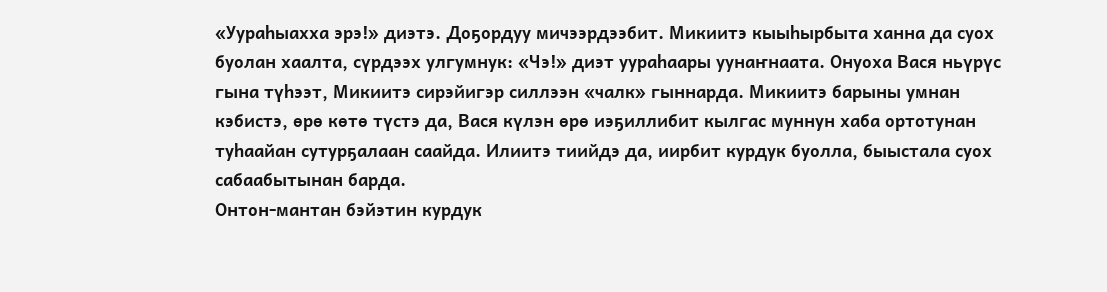«Уураһыахха эрэ!» диэтэ. Доҕордуу мичээрдээбит. Микиитэ кыыһырбыта ханна да суох буолан хаалта, сүрдээх улгумнук: «Чэ!» диэт уураһаары уунаҥнаата. Онуоха Вася ньүрүс гына түһээт, Микиитэ сирэйигэр силлээн «чалк» гыннарда. Микиитэ барыны умнан кэбистэ, өрө көтө түстэ да, Вася күлэн өрө иэҕиллибит кылгас муннун хаба ортотунан туһаайан сутурҕалаан саайда. Илиитэ тиийдэ да, иирбит курдук буолла, быыстала суох сабаабытынан барда.
Онтон-мантан бэйэтин курдук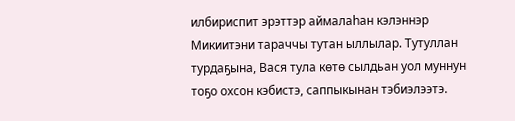илбириспит эрэттэр аймалаһан кэлэннэр Микиитэни тараччы тутан ыллылар. Тутуллан турдаҕына, Вася тула көтө сылдьан уол муннун тоҕо охсон кэбистэ, саппыкынан тэбиэлээтэ.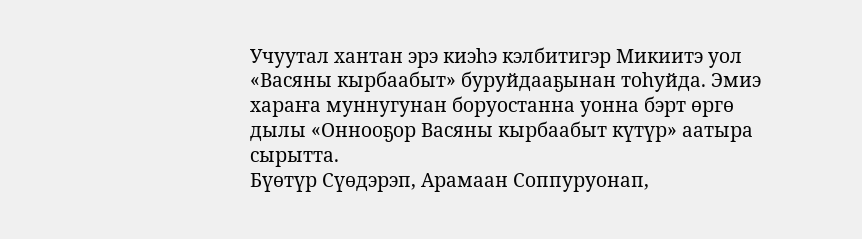Учуутал хантан эрэ киэһэ кэлбитигэр Микиитэ уол «Васяны кырбаабыт» буруйдааҕынан тоһуйда. Эмиэ хараҥа муннугунан боруостанна уонна бэрт өргө дылы «Оннооҕор Васяны кырбаабыт күтүр» аатыра сырытта.
Бүөтүр Сүөдэрэп, Арамаан Соппуруонап,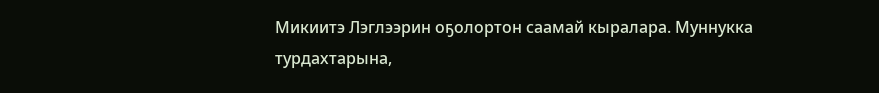Микиитэ Лэглээрин оҕолортон саамай кыралара. Муннукка турдахтарына,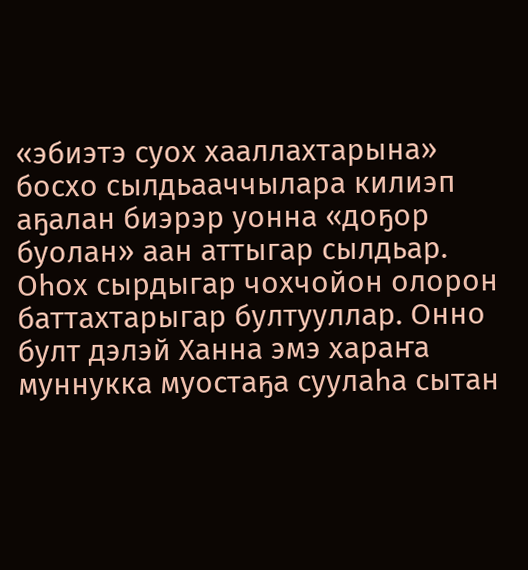«эбиэтэ суох хааллахтарына» босхо сылдьааччылара килиэп аҕалан биэрэр уонна «доҕор буолан» аан аттыгар сылдьар. Оһох сырдыгар чохчойон олорон баттахтарыгар бултууллар. Онно булт дэлэй Ханна эмэ хараҥа муннукка муостаҕа суулаһа сытан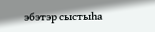эбэтэр сыстыһа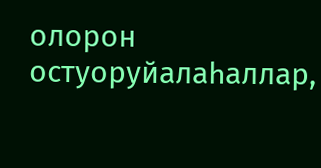олорон остуоруйалаһаллар,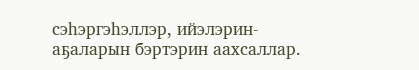сэһэргэһэллэр, ийэлэрин-аҕаларын бэртэрин аахсаллар.